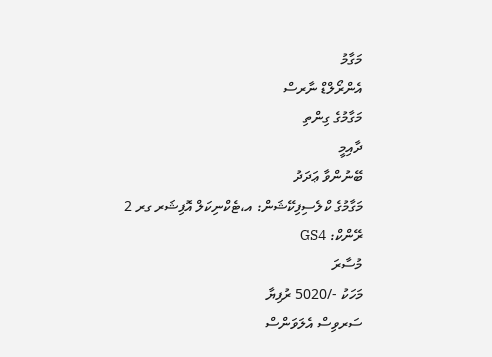މަގާމު
އެންރޯލްޑް ނާރސް
މަގާމުގެ ގިންތި
ދާއިމީ
ބޭނުންވާ ޢަދަދު
މަގާމުގެ ކްލެސިފިކޭޝަން: އ،ޓެކްނިކަލް އޮފިޝަރ ގރ 2
ރޭންކް: GS4
މުސާރަ
މަހަކު -/5020 ރުފިޔާ
ސަރވިސް އެލަވަންސް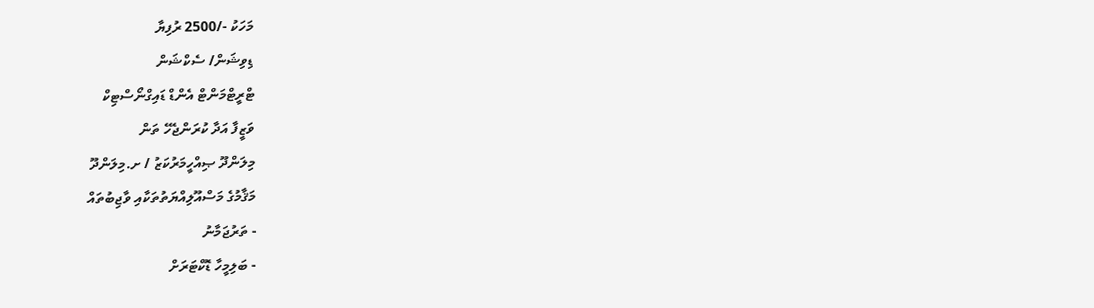މަހަކު -/2500 ރުފިޔާ
ޑިވިޝަން/ ސެކްޝަން
ޓްރީޓްމަންޓް އެންޑް ޑައިގްނޯސްޓިކް
ވަޒީފާ އަދާ ކުރަންޖެހޭ ތަން
މިލަންދޫ ޞިއްހީމަރުކަޒު / ށ.މިލަންދޫ
މަޤާމުގެ މަސްއޫލިއްޔަތުތަކާއި ވާޖިބުތައް
- ތަރުޖަމާނު
- ބަލިމީހާ ޑޮކްޓަރަށް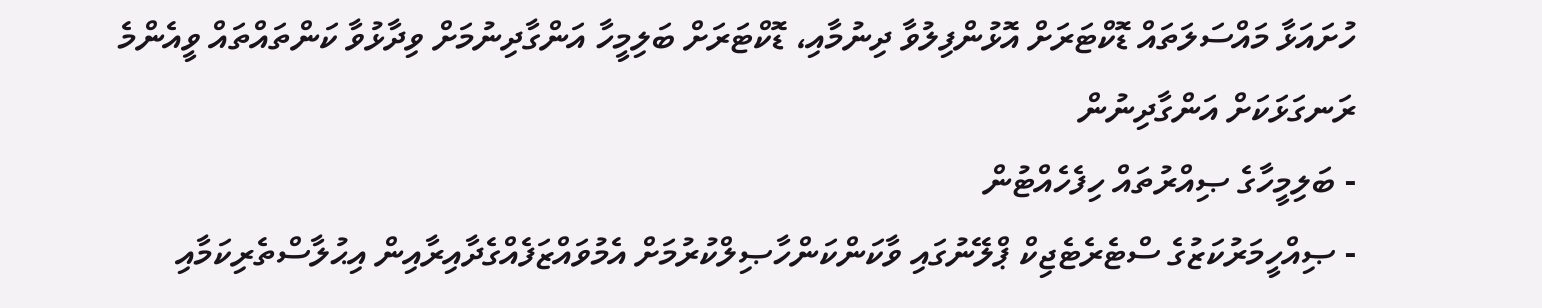ހުށައަޅާ މައްސަލަތައް ޑޮކްޓަރަށް އޮޅުންފިލުވާ ދިނުމާއި، ޑޮކްޓަރަށް ބަލިމީހާ އަންގާދިނުމަށް ވިދާޅުވާ ކަންތައްތައް ވީއެންމެ ރަނގަޅަކަށް އަންގާދިނުން
- ބަލިމީހާގެ ޞިއްރުތައް ހިފެހެއްޓުން
- ޞިއްހީމަރުކަޒުގެ ސްޓެރެޓެޖިކް ޕްލޭނުގައި ވާކަންކަންހާޞިލްކުރުމަށް އެމުވައްޒަފެއްގެދާއިރާއިން އިޙުލާސްތެރިކަމާއި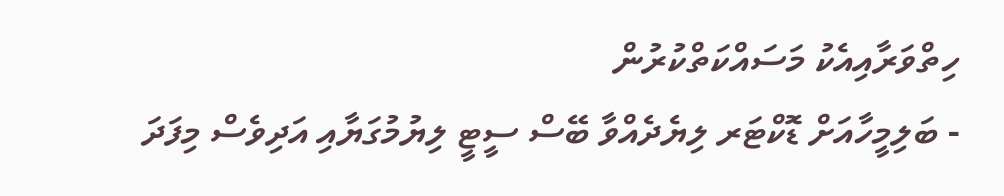ހިތްވަރާއިއެކު މަސައްކަތްކުރުން
- ބަލިމީހާއަށް ޑޮކްޓަރ ލިޔެދެއްވާ ބޭސް ސީޓީ ލިޔުމުގަޔާއި އަދިވެސް މިފަދަ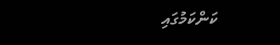ކަންކަމުގައި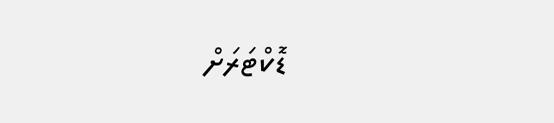ޑޮކްޓަރަށް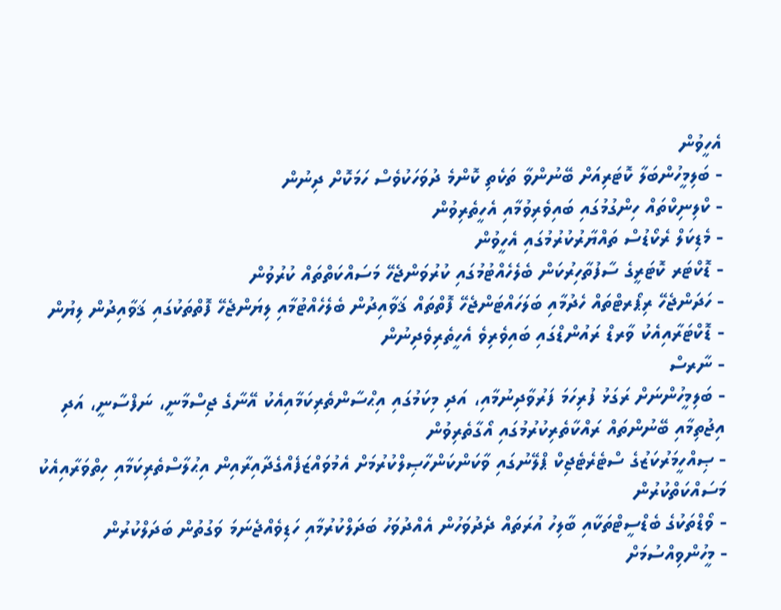އެހީވުން
- ބަލިމީހުންބަލާ ކޮޓަރިއަށް ބޭނުންވާ ތަކެތި ކޮންމެ ދުވަހަކުވެސް ހަމަކޮށް ދިނުން
- ކްލިނިކްތައް ހިންގުމުގައި ބައިވެރިވުމާއި އެހީތެރިވުން
- މެޑިކަލް ރެކޯޑުސް ތައްޔާރުކުރުމުގައި އެހީވުން
- ޑޮކްޓަރ ކޮޓަރީގެ ސާފުތާހިރުކަން ބެލެހެއްޓުމުގައި ކުރުވަންޖެހޭ މަސައްކަތްތައް ކުރުވުން
- ހަދަންޖެހޭ ރިޕޯރޓްތައް ހެދުމާއި ބަލަހައްޓަންޖެހޭ ފޮތްތައް ޤަވާއިދުން ބެލެހެއްޓުމާއި ލިޔަންޖެހޭ ފޮތްތަކުގައި ޤަވާއިދުން ލިޔުން
- ޑޮކްޓަރާއިއެކު ވާރޑް ރައުންޑްގައި ބައިވެރިވެ އެހީތެރިވެދިނުން
- ނާރސް
- ބަލިމީހުންނަށް ރަގަޅު ފުރިހަމަ ފަރުވާދިނުމާއި، އަދި މިކަމުގައި އިޙްސާންތެރިކަމާއިއެކު އޭނާގެ ޖިސްމާނީ، ނަފްސާނީ، އަދި އިޖުތިމާއި ބޭނުންތައް ރައްކާތެރިކުރުމުގައި އޯގާތެރިވުން
- ޞިއްހީމަރުކަޒުގެ ސްޓެރެޓެޖިކް ޕްލޭނުގައި ވާކަންކަންހާޞިލްކުރުމަށް އެމުވައްޒަފެއްގެދާއިރާއިން އިޙުލާސްތެރިކަމާއި ހިތްވަރާއިއެކު މަސައްކަތްކުރުން
- ވޯޑްތަކުގެ ބެޑްސީޓްތަކާއި ބާލިހު އުރަތައް ދެދުވަހުން އެއްދުވަހު ބަދަލްކުރުމާއި ހަޑިވެއްޖެނަމަ ވަގުތުން ބަދަލްކުރުން
- މީހުންވިއްސުމަށް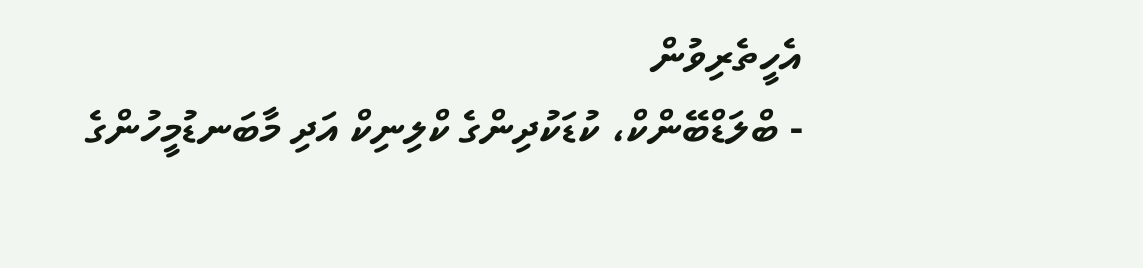އެހީތެރިވުން
- ބްލަޑްބޭންކް، ކުޑަކުދިންގެ ކްލިނިކް އަދި މާބަނޑުމީހުންގެ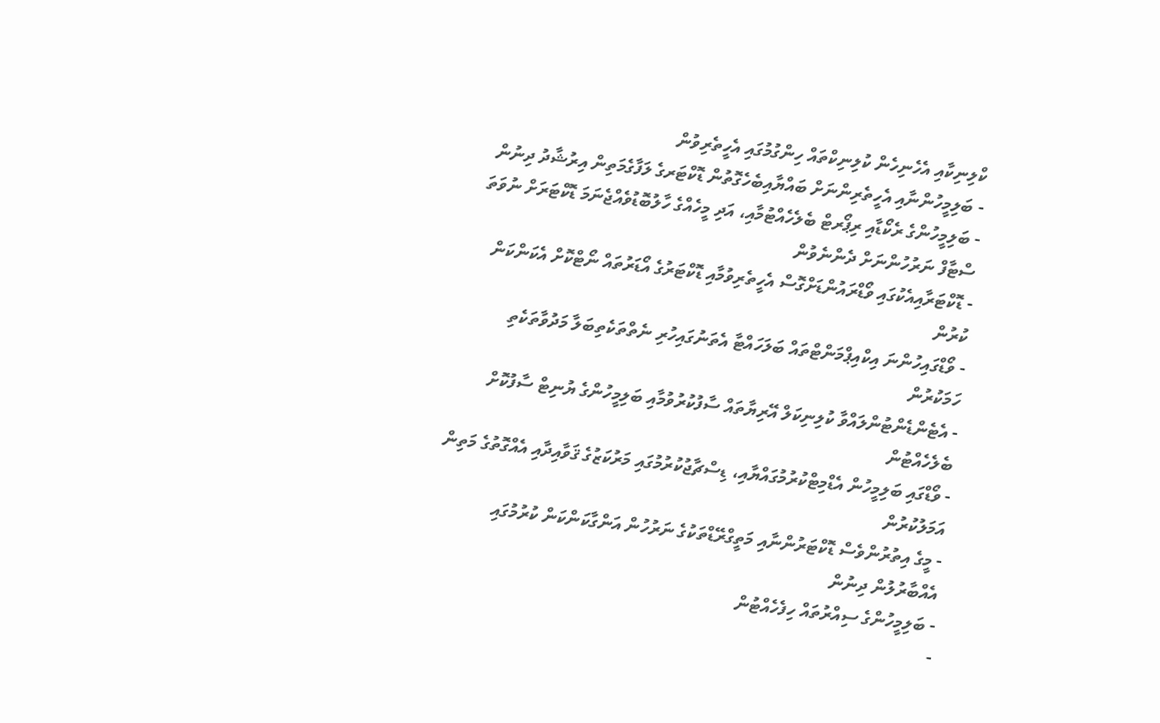ކްލިނިކާއި އެހެނިހެން ކުލިނިކްތައް ހިންގުމުގައި އެހީތެރިވުން
- ބަލިމީހުންނާއި އެހީތެރިންނަށް ބައްޔާއިބެހެގޮތުން ޑޮކްޓަރގެ ލަފާގެމަތިން އިރުޝާދު ދިނުން
- ބަލިމީހުންގެ ރެކޯޑާއި ރިޕޯރޓް ބެލެހެއްޓުމާއި، އަދި މީހެއްގެ ހާލުބޮޑުވެއްޖެނަމަ ޑޮކްޓަރަށް ނުވަތަ ސްޓާފް ނަރުހުންނަށް ދެންނެވުން
- ޑޮކްޓަރާއިއެކުގައި ވޯޑްރައުންޑަށްގޮސް އެހީތެރިވުމާއި ޑޮކްޓަރުގެ އޯޑަރުތައް ނޯޓްކޮށް އެކަންކަން ކުރުން
- ވޯޑްގައިހުންނަ އިކްއިޕްމަންޓްތައް ބަލަހައްޓާ އެތަނުގައިހުރި ނެތްތަކެތިބަލާ މަދުވާތަކެތި ހަމަކުރުން
- އެޓެންޑެންޓުންލައްވާ ކުލިނިކަލް އޭރިޔާތައް ސާފުކުރުވުމާއި ބަލިމީހުންގެ ޔުނިޓް ސާފުކޮށް ބެލެހެއްޓުން
- ވޯޑްގައި ބަލިމީހުން އެޑްމިޓްކުރުމުގައްޔާއި، ޑިސްޗާޖުކުރުމުގައި މަރުކަޒުގެ ޤަވާއިދާއި އެއްގޮތުގެ މަތިން އަމަލުކުރުން
- މީގެ އިތުރުންވެސް ޑޮކްޓަރުންނާއި މަތީގްރޭޑްތަކުގެ ނަރުހުން އަންގާކަންކަން ކުރުމުގައި އެއްބާރުލުން ދިނުން
- ބަލިމީހުންގެ ސިއްރުތައް ހިފެހެއްޓުން
-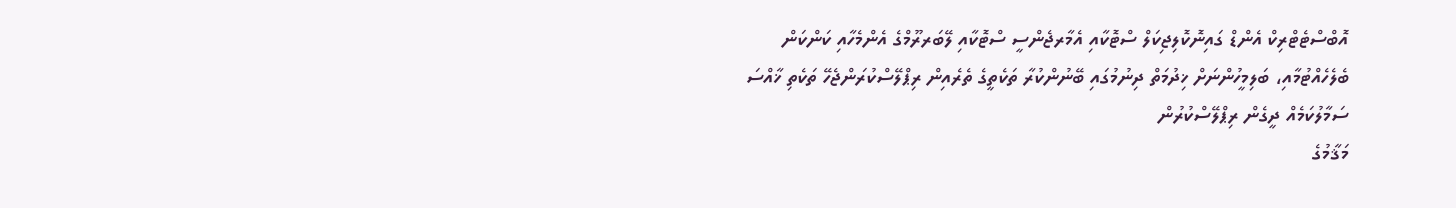އޮބްސްޓެޓްރިކް އެންޑް ގައިނޮކޮލިޖިކަލް ސްޓޮކާއި އެމާރޖެންސީ ސްޓޮކާއި ލޭބަރރޫމްގެ އެންމެހާއި ކަންކަން ބެލެހެއްޓުމާއި، ބަލިމީހުންނަށް ޚިދުމަތް ދިނުމުގައި ބޭނުންކުރާ ތަކެތީގެ ތެރެއިން ރިޕްލޭސްކުރަންޖެހޭ ތަކެތި ޚާއްސަ ސަމާލުކަމެއް ދީގެން ރިޕްލޭސްކުރުން
މަޤާމުގެ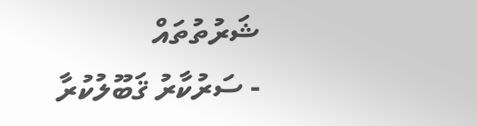ޝަރުތުތައް
- ސަރުކާރު ޤަބޫލުކުރާ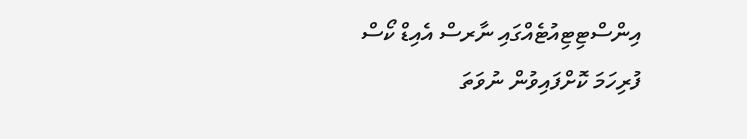އިންސްޓިޓިއުޓެއްގައި ނާރސް އެއިޑް ކޯސް ފުރިހަމަ ކޮށްފައިވުން ނުވަތަ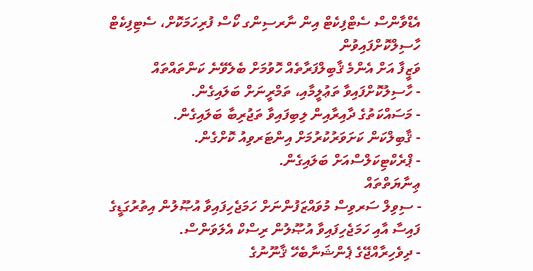އެޑްވާންސް ސެޓްފިކެޓް އިން ނާރސިންގ ކޯސް ފުރިހަމަކޮށް، ސެޓިފިކެޓް ހާސިލްކޮށްފައިވުން
ވަޒީފާ އަށް އެންމެ ޤާބިލްފަރާތެއް ހޮވުމަށް ބެލެވޭނެ ކަންތައްތައް
- ހާސިލުކޮށްފައިވާ ތަޢުލީމާއި، ތަމްރީނަށް ބަލައިގެން.
- މަސައްކަތުގެ ދާއިރާއިން ލިބިފައިވާ ތަޖުރިބާ ބަލައިގެން.
- ޤާބިލްކަން ކަށަވަރުކުރުމަށް އިންޓަރވިއު ކޮށްގެން.
- ޕްރެކްޓިކަލްސްއަށް ބަލައިގެން.
ޢިނާޔަތްތައް
- ސިވިލް ސަރވިސް މުވައްޒަފުންނަށް ހަމަޖެހިފައިވާ އުޞޫލުން އިތުރުގަޑީގެ ފައިސާ އާއި ހަމަޖެހިފައިވާ އުޞޫލުން ރިސްކް އެލަވަންސް.
- ދިވެހިރާއްޖޭގެ ޕެންޝަނާބެހޭ ޤާނޫނުގެ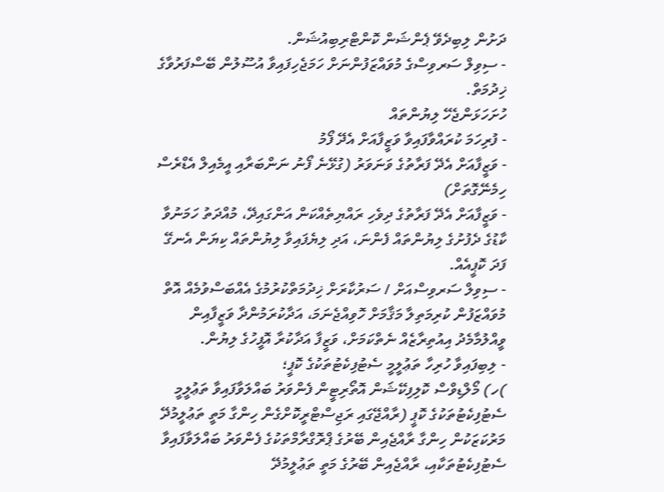ދަށުން ލިބިދެވޭ ޕެންޝަން ކޮންޓްރިބިއުޝަން.
- ސިވިލް ސަރވިސްގެ މުވައްޒަފުންނަށް ހަމަޖެހިފައިވާ އުސޫލުން ބޭސްފަރުވާގެ ޚިދުމަތް.
ހުށަހަޅަންޖެހޭ ލިޔުންތައް
- ފުރިހަމަ ކުރައްވާފައިވާ ވަޒީފާއަށް އެދޭ ފޯމު
- ވަޒީފާއަށް އެދޭ ފަރާތުގެ ވަނަވަރު (ގުޅޭނެ ފޯނު ނަންބަރާއި އީމެއިލް އެޑްރެސް ހިމެނޭގޮތަށް)
- ވަޒީފާއަށް އެދޭ ފަރާތުގެ ދިވެހި ރައްޔިތެއްކަން އަންގައިދޭ، މުއްދަތު ހަމަނުވާ ކާޑުގެ ދެފުށުގެ ލިޔުންތައް ފެންނަ، އަދި ލިޔެފައިވާ ލިޔުންތައް ކިޔަން އެނގޭ ފަދަ ކޮޕީއެއް.
- ސިވިލް ސަރވިސްއަށް / ސަރުކާރަށް ޚިދުމަތްކުރުމުގެ އެއްބަސްވުމެއް އޮތް މުވައްޒަފުން ކުރިމަތިލާ މަޤާމަށް ހޮވިއްޖެނަމަ، އަދާކުރަމުންދާ ވަޒީފާއިން ވީއްލުމާމެދު އިއުތިރާޒެއް ނެތްކަމަށް، ވަޒީފާ އަދާކުރާ އޮފީހުގެ ލިޔުން.
- ލިބިފައިވާ ހުރިހާ ތަޢުލީމީ ސެޓުފިކެޓުތަކުގެ ކޮޕީ؛
)ހ) މޯލްޑިވްސް ކޮލިފިކޭޝަން އޮތޯރިޓީން ފެންވަރު ބައްލަވާފައިވާ ތަޢުލީމީ ސެޓުފިކެޓުތަކުގެ ކޮޕީ (ރާއްޖޭގައި ރަޖިސްޓްރީކޮށްގެން ހިންގާ މަތީ ތަޢުލީމުދޭ މަރުކަޒަކުން ހިންގާ ރާއްޖެއިން ބޭރުގެ ޕްރޮގްރާމްތަކުގެ ފެންވަރު ބައްލަވާފައިވާ ސެޓުފިކެޓުތަކާއި، ރާއްޖެއިން ބޭރުގެ މަތީ ތަޢުލީމުދޭ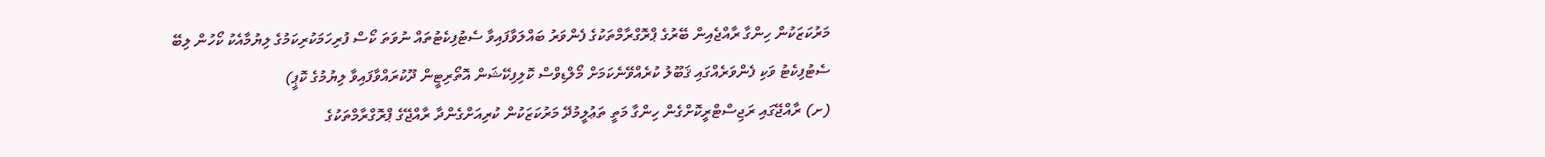މަރުކަޒަކުން ހިންގާ ރާއްޖެއިން ބޭރުގެ ޕްރޮގްރާމްތަކުގެ ފެންވަރު ބައްލަވާފައިވާ ސެޓުފިކެޓުތައް ނުވަތަ ކޯސް ފުރިހަމަކުރިކަމުގެ ލިޔުމާއެކު ކޯހުން ލިބޭ ސެޓުފިކެޓު ވަކި ފެންވަރެއްގައި ޤަބޫލު ކުރެއްވޭނެކަމަށް މޯލްޑިވްސް ކޮލިފިކޭޝަން އޮތޯރިޓީން ދޫކުރައްވާފައިވާ ލިޔުމުގެ ކޮޕީ)
(ށ) ރާއްޖޭގައި ރަޖިސްޓްރީކޮށްގެން ހިންގާ މަތީ ތަޢުލީމުދޭ މަރުކަޒަކުން ކުރިއަށްގެންދާ ރާއްޖޭގެ ޕްރޮގްރާމްތަކުގެ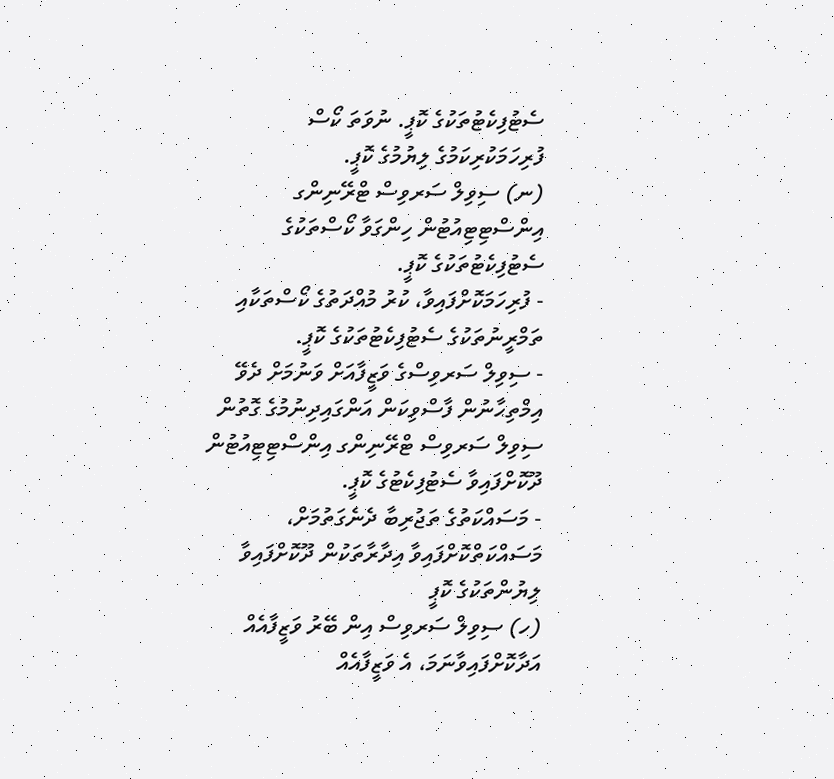ސެޓުފިކެޓުތަކުގެ ކޮޕީ. ނުވަތަ ކޯސް ފުރިހަމަކުރިކަމުގެ ލިޔުމުގެ ކޮޕީ.
(ނ) ސިވިލް ސަރވިސް ޓްރޭނިންގ އިންސްޓިޓިއުޓުން ހިންގަވާ ކޯސްތަކުގެ ސެޓުފިކެޓުތަކުގެ ކޮޕީ.
- ފުރިހަމަކޮށްފައިވާ، ކުރު މުއްދަތުގެ ކޯސްތަކާއި ތަމްރީނުތަކުގެ ސެޓުފިކެޓުތަކުގެ ކޮޕީ.
- ސިވިލް ސަރވިސްގެ ވަޒީފާއަށް ވަނުމަށް ދެވޭ އިމްތިޙާނުން ފާސްވިކަން އަންގައިދިނުމުގެ ގޮތުން ސިވިލް ސަރވިސް ޓްރޭނިންގ އިންސްޓިޓިއުޓުން ދޫކޮށްފައިވާ ސެޓުފިކެޓުގެ ކޮޕީ.
- މަސައްކަތުގެ ތަޖުރިބާ ދެނެގަތުމަށް، މަސައްކަތްކޮށްފައިވާ އިދާރާތަކުން ދޫކޮށްފައިވާ ލިޔުންތަކުގެ ކޮޕީ
(ހ) ސިވިލް ސަރވިސް އިން ބޭރު ވަޒީފާއެއް އަދާކޮށްފައިވާނަމަ، އެ ވަޒީފާއެއް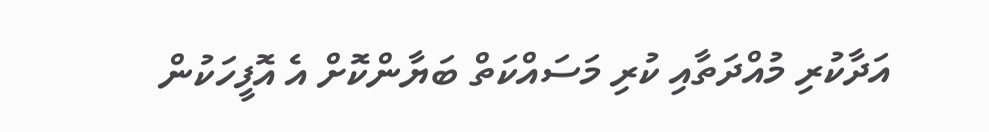އަދާކުރި މުއްދަތާއި ކުރި މަސައްކަތް ބަޔާންކޮށް އެ އޮފީހަކުން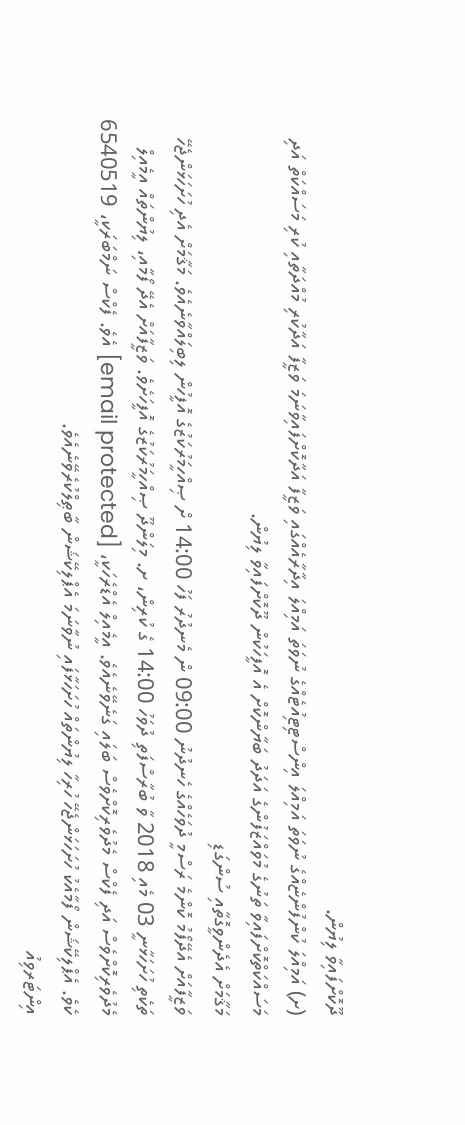ދޫކޮށްފައިވާ ލިޔުން.
(ށ) އަމިއްލަ ކުންފުންޏެއްގެ ނުވަތަ އަމިއްލަ އިންސްޓިޓިއުޓެއްގެ ނުވަތަ އަމިއްލަ އިދާރާއެއްގައި ވަޒީފާ އަދާކޮށްފައިވާނަމަ ވަޒީފާ އަދާކުރި މުއްދަތާއި ކުރި މަސައްކަތް އަދި މަސައްކަތްކޮށްފައިވާ ތަނުގެ މުވައްޒަފުންގެ އަދަދު ބަޔާންކޮށް އެ އޮފީހަކުން ދޫކޮށްފައިވާ ލިޔުން.
މަޤާމަށް އެދެންވީގޮތާއި ސުންގަޑި
ވަޒީފާއަށް އެދޭފޯމު ކޮންމެ ރަސްމީ ދުވަހެއްގެ ހެނދުނު 09:00 ން މެނދުރު ފަހު 14:00 ށް ޞިއްހީމަރުކަޒުގެ އޮފީހުން ލިބިލައްވާނެއެވެ. މަޤާމަށް އެދި ހުށަހަޅަންޖެހޭ ތަކެތި ހުށަހަޅާނީ 03 މެއި 2018 ވާ ބުރާސްފަތި ދުވަހު 14:00 ގެ ކުރިން، ށ. މިލަންދޫ ޞިއްހީމަރުކަޒުގެ އޮފީހަށެވެ. ވަޒީފާއަށް އެދޭ ފޯމާއި، ލިޔުންތައް އީމެއިލް މެދުވެރިކޮށްވެސް އަދި ފެކްސް މެދުވެރިކޮށްވެސް ބަލައި ގަނެވޭނެއެވެ. އީމެއިލް އެޑްރެހަކީ، [email protected] އެވެ. ފެކްސް ނަމްބަރަކީ، 6540519 ކެވެ. އެޕްލިކޭޝަން ފޯމާއެކު ހުށަހަޅަންޖެހޭ ހުރިހާ ލިޔުންތައް ހުށަހަޅާފައި ނުވާނަމަ އެޕްލިކޭޝަން ބާޠިލްކުރެވޭނެއެވެ.
އިންޓަރވިއު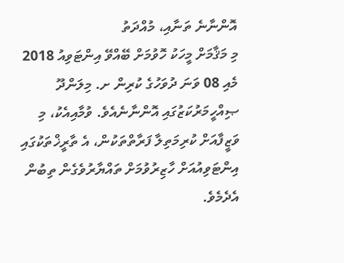އޮންނާނެ ތަނާއި، މުއްދަތު
މި މަޤާމަށް މީހަކު ހޮވުމަށް ބޭއްވޭ އިންޓަވިއު 2018 މެއި 08 ވަނަ ދުވަހުގެ ކުރިން ށ. މިލަންދޫ ޞިއްހީމަރުކަޒުގައި އޮންނާނެއެވެ. ވުމާއިއެކު، މި ވަޒީފާއަށް ކުރިމަތިލާ ފަރާތްތަކުން، އެ ތާރީޚްތަކުގައި އިންޓަވިއުއަށް ހާޒިރުވުމަށް ތައްޔާރުވެގެން ތިބުން އެދެމެވެ.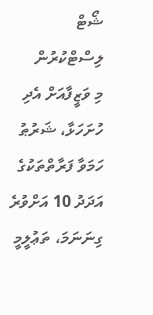ޝޯޓް ލިސްޓްކުރުން
މި ވަޒީފާއަށް އެދި ހުށަހަޅާ، ޝަރުޠު ހަމަވާ ފަރާތްތަކުގެ އަދަދު 10 އަށްވުރެ ގިނަނަމަ، ތަޢުލީމީ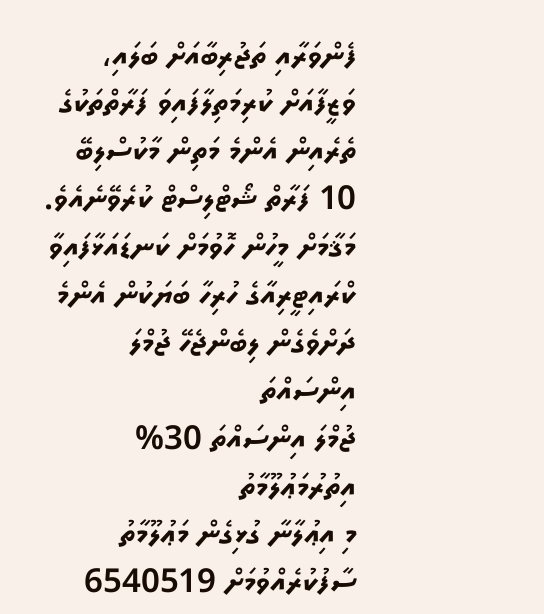ފެންވަރާއި ތަޖުރިބާއަށް ބަލައި، ވަޒީފާއަށް ކުރިމަތިލާފައިވަ ފަރާތްތަކުގެ ތެރެއިން އެންމެ މަތިން މާކުސްލިބޭ 10 ފަރާތް ޝޯޓްލިސްޓް ކުރެވޭނެއެވެ.
މަޤާމަށް މީހުން ހޮވުމަށް ކަނޑައަޅާފައިވާ ކްރައިޓީރިއާގެ ހުރިހާ ބަޔަކުން އެންމެ ދަށްވެގެން ލިބެންޖެހޭ ޖުމްލަ އިންސައްތަ
ޖުމްލަ އިންސައްތަ 30%
އިތުރުމަޢުލޫމާތު
މި އިޢުލާނާ ގުޅިގެން މަޢުލޫމާތު ސާފުކުރެއްވުމަށް 6540519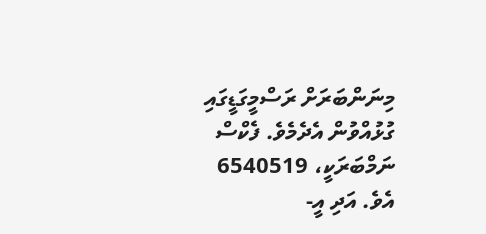މިނަންބަރަށް ރަސްމީގަޑީގައި ގުޅުއްވުން އެދެމެވެ. ފެކްސް ނަމްބަރަކީ، 6540519 އެވެ. އަދި އީ-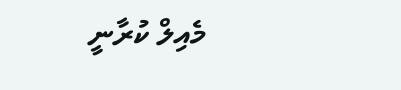މެއިލް ކުރާނީ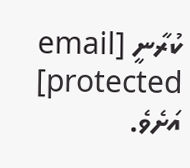ކުރާނީ [email protected] އަށެވެ.